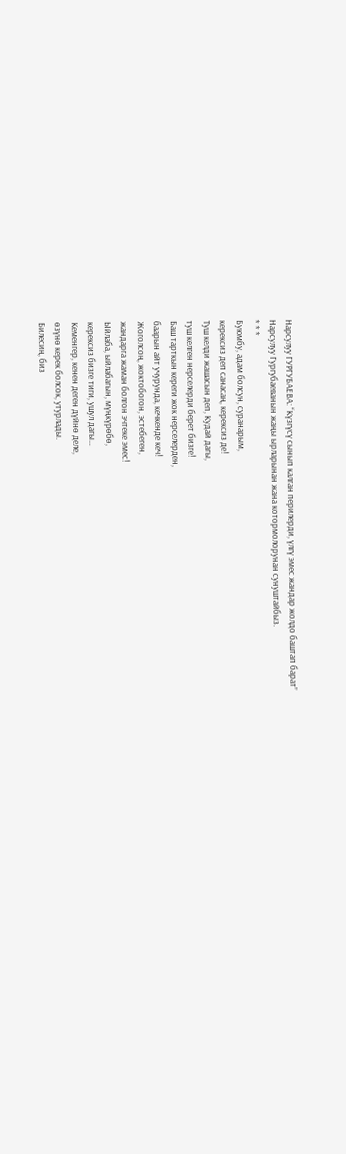Нарсулуу ГУРГУБАЕВА: “Күзгүсү сынып калган перилерди, үлгү эмес жандар жолдо баштап барат”
Нарсулуу Гургубаеванын жаңы ырларынан жана котормолорунан сунуштайбыз.
* * *
Буюмбу, адам болсун, суранарым,
керексиз деп санасаң, керексиз де!
Туш келди жашасын деп, Кудай дагы,
туш келген нерселерди берет бизге!
Баш тарткын кереги жок нерселерден,
баарын айт учурунда, кечкенде кеч!
Жоголсоң, жоктобогон, эстебеген,
жандарга жаман болгон эчтеке эмес!
Ыйлаба, ыйлабагын, мүңкүрөбө,
керексиз бизге тиги, ушул дагы…
Кеменгер, кенен деген дүйнө деле,
өзүнө керек болсок, утурлады.
Билесиң, биз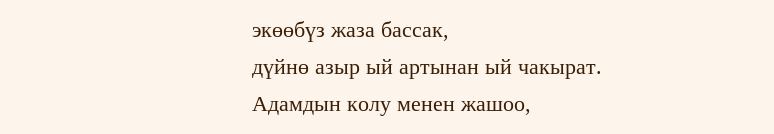экөөбүз жаза бассак,
дүйнө азыр ый артынан ый чакырат.
Адамдын колу менен жашоо,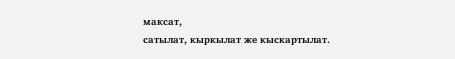максат,
сатылат, кыркылат же кыскартылат.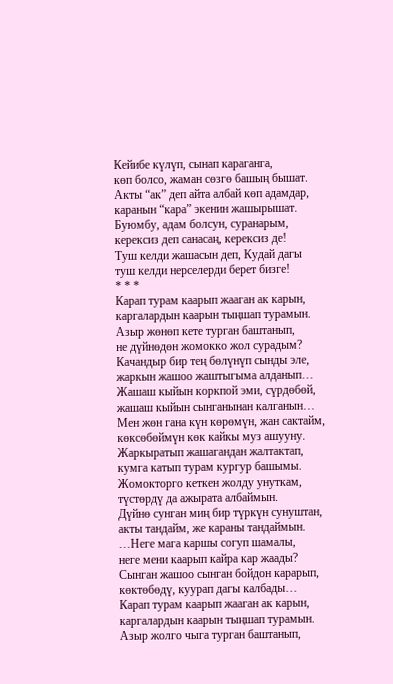Кейибе күлүп, сынап караганга,
көп болсо, жаман сөзгө башың бышат.
Акты “ак” деп айта албай көп адамдар,
каранын “кара” экенин жашырышат.
Буюмбу, адам болсун, суранарым,
керексиз деп санасаң, керексиз де!
Туш келди жашасын деп, Кудай дагы
туш келди нерселерди берет бизге!
* * *
Карап турам каарып жааган ак карын,
каргалардын каарын тыңшап турамын.
Азыр жөнөп кете турган баштанып,
не дүйнөдөн жомокко жол сурадым?
Качандыр бир тең бөлүнүп сынды эле,
жаркын жашоо жаштыгыма алданып…
Жашаш кыйын коркпой эми, сүрдөбөй,
жашаш кыйын сынганынан калганын…
Мен жөн гана күн көрөмүн, жан сактайм,
көксөбөймүн көк кайкы муз ашууну.
Жаркыратып жашагандан жалтактап,
кумга катып турам кургур башымы.
Жомокторго кеткен жолду унуткам,
түстөрдү да ажырата албаймын.
Дүйнө сунган миң бир түркүн сунуштан,
акты тандайм, же караны тандаймын.
…Неге мага каршы согуп шамалы,
неге мени каарып кайра кар жаады?
Сынган жашоо сынган бойдон карарып,
көктөбөдү, куурап дагы калбады…
Карап турам каарып жааган ак карын,
каргалардын каарын тыңшап турамын.
Азыр жолго чыга турган баштанып,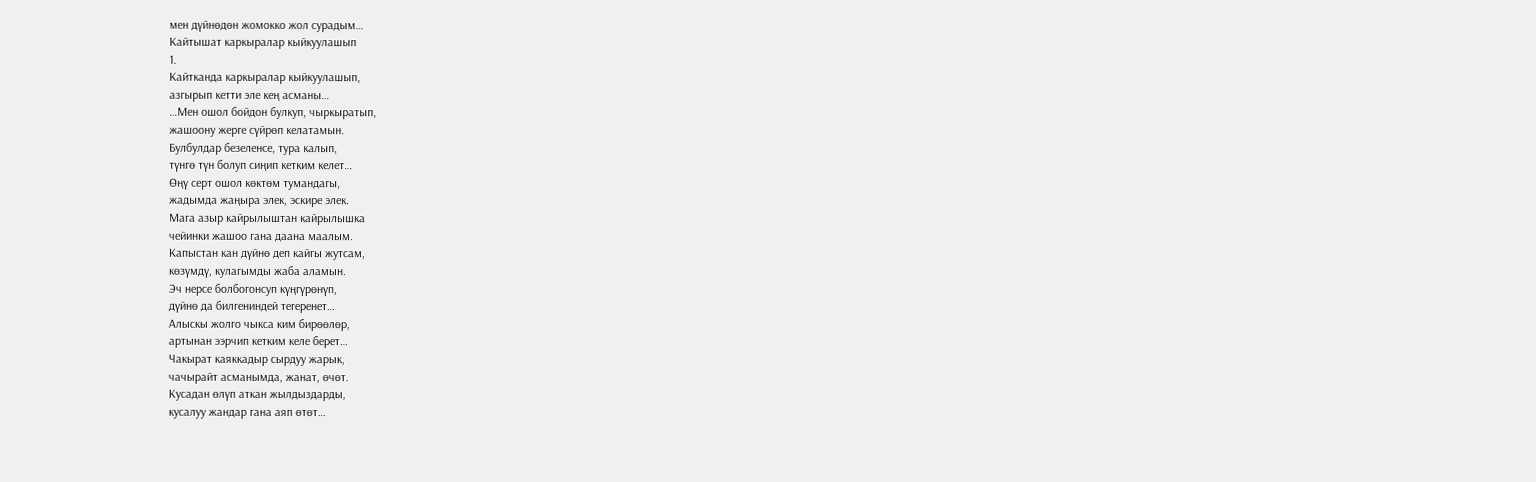мен дүйнөдөн жомокко жол сурадым…
Кайтышат каркыралар кыйкуулашып
1.
Кайтканда каркыралар кыйкуулашып,
азгырып кетти эле кең асманы…
…Мен ошол бойдон булкуп, чыркыратып,
жашоону жерге сүйрөп келатамын.
Булбулдар безеленсе, тура калып,
түнгө түн болуп сиңип кетким келет…
Өңү серт ошол көктөм тумандагы,
жадымда жаңыра элек, эскире элек.
Мага азыр кайрылыштан кайрылышка
чейинки жашоо гана даана маалым.
Капыстан кан дүйнө деп кайгы жутсам,
көзүмдү, кулагымды жаба аламын.
Эч нерсе болбогонсуп күңгүрөнүп,
дүйнө да билгениндей тегеренет…
Алыскы жолго чыкса ким бирөөлөр,
артынан ээрчип кетким келе берет…
Чакырат каяккадыр сырдуу жарык,
чачырайт асманымда, жанат, өчөт.
Кусадан өлүп аткан жылдыздарды,
кусалуу жандар гана аяп өтөт…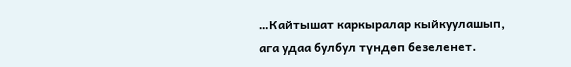…Кайтышат каркыралар кыйкуулашып,
ага удаа булбул түндөп безеленет.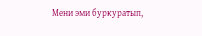Мени эми буркуратып,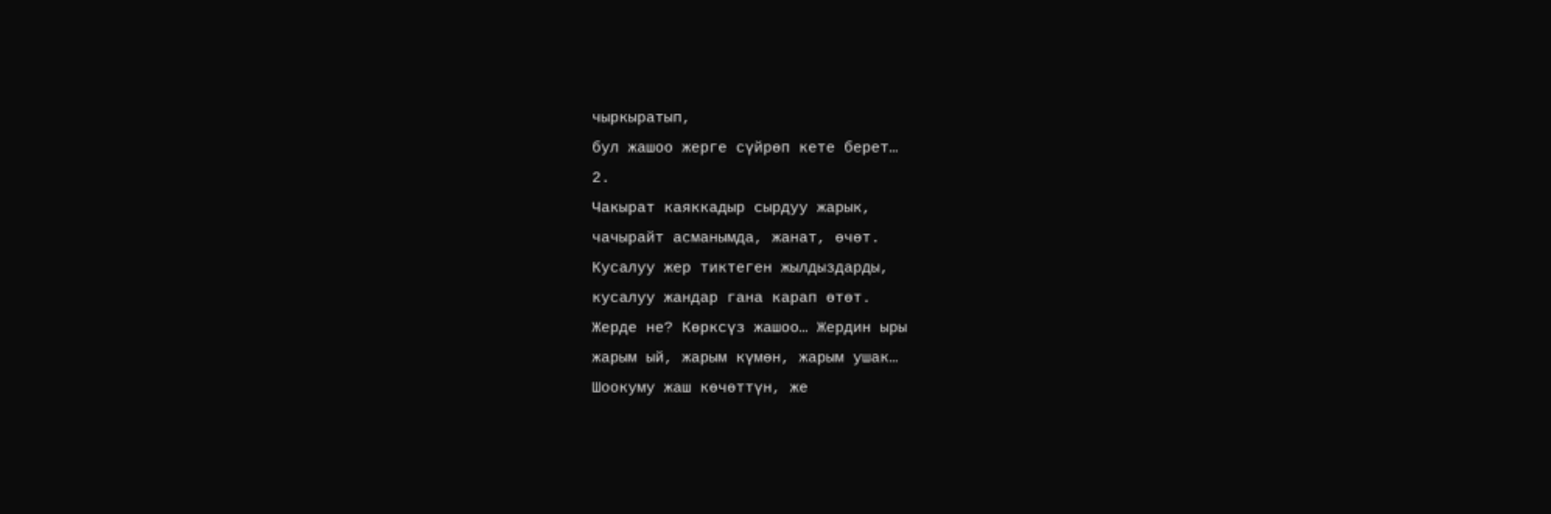чыркыратып,
бул жашоо жерге сүйрөп кете берет…
2.
Чакырат каяккадыр сырдуу жарык,
чачырайт асманымда, жанат, өчөт.
Кусалуу жер тиктеген жылдыздарды,
кусалуу жандар гана карап өтөт.
Жерде не? Көрксүз жашоо… Жердин ыры
жарым ый, жарым күмөн, жарым ушак…
Шоокуму жаш көчөттүн, же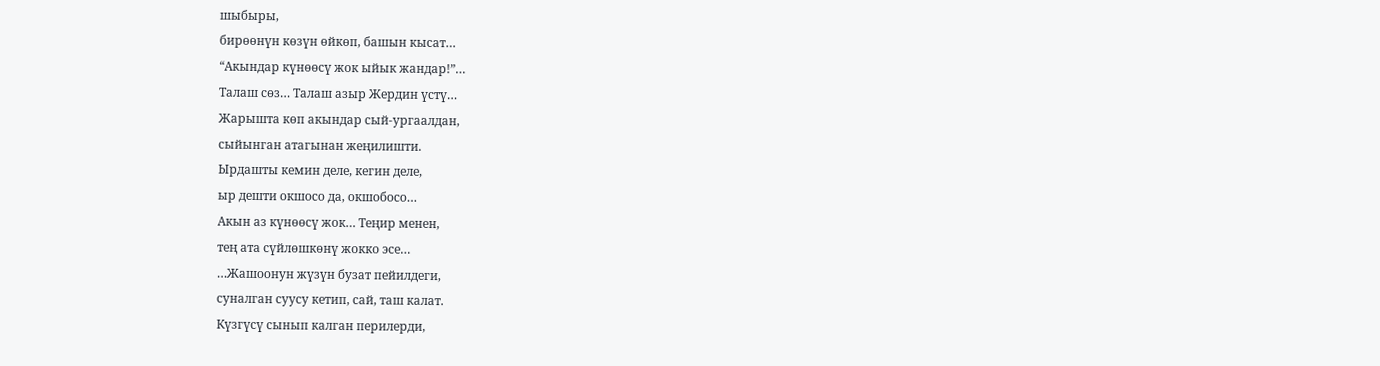шыбыры,
бирөөнүн көзүн өйкөп, башын кысат…
“Акындар күнөөсү жок ыйык жандар!”…
Талаш сөз… Талаш азыр Жердин үстү…
Жарышта көп акындар сый-ургаалдан,
сыйынган атагынан жеңилишти.
Ырдашты кемин деле, кегин деле,
ыр дешти окшосо да, окшобосо…
Акын аз күнөөсү жок… Теңир менен,
тең ата сүйлөшкөнү жокко эсе…
…Жашоонун жүзүн бузат пейилдеги,
суналган суусу кетип, сай, таш калат.
Күзгүсү сынып калган перилерди,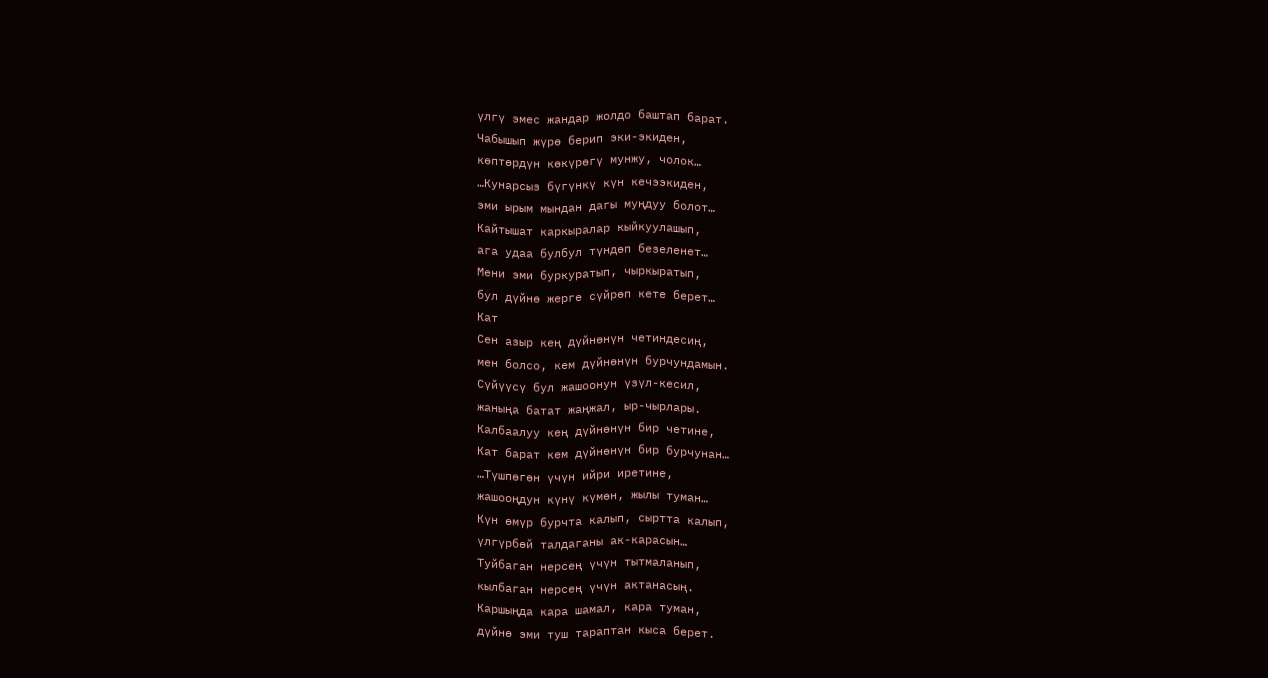үлгү эмес жандар жолдо баштап барат.
Чабышып жүрө берип эки-экиден,
көптөрдүн көкүрөгү мунжу, чолок…
…Кунарсыз бүгүнкү күн кечээкиден,
эми ырым мындан дагы муңдуу болот…
Кайтышат каркыралар кыйкуулашып,
ага удаа булбул түндөп безеленет…
Мени эми буркуратып, чыркыратып,
бул дүйнө жерге сүйрөп кете берет…
Кат
Сен азыр кең дүйнөнүн четиндесиң,
мен болсо, кем дүйнөнүн бурчундамын.
Сүйүүсү бул жашоонун үзүл-кесил,
жаныңа батат жаңжал, ыр-чырлары.
Калбаалуу кең дүйнөнүн бир четине,
Кат барат кем дүйнөнүн бир бурчунан…
…Түшпөгөн үчүн ийри иретине,
жашооңдун күнү күмөн, жылы туман…
Күн өмүр бурчта калып, сыртта калып,
үлгүрбөй талдаганы ак-карасын…
Туйбаган нерсең үчүн тытмаланып,
кылбаган нерсең үчүн актанасың.
Каршыңда кара шамал, кара туман,
дүйнө эми туш тараптан кыса берет.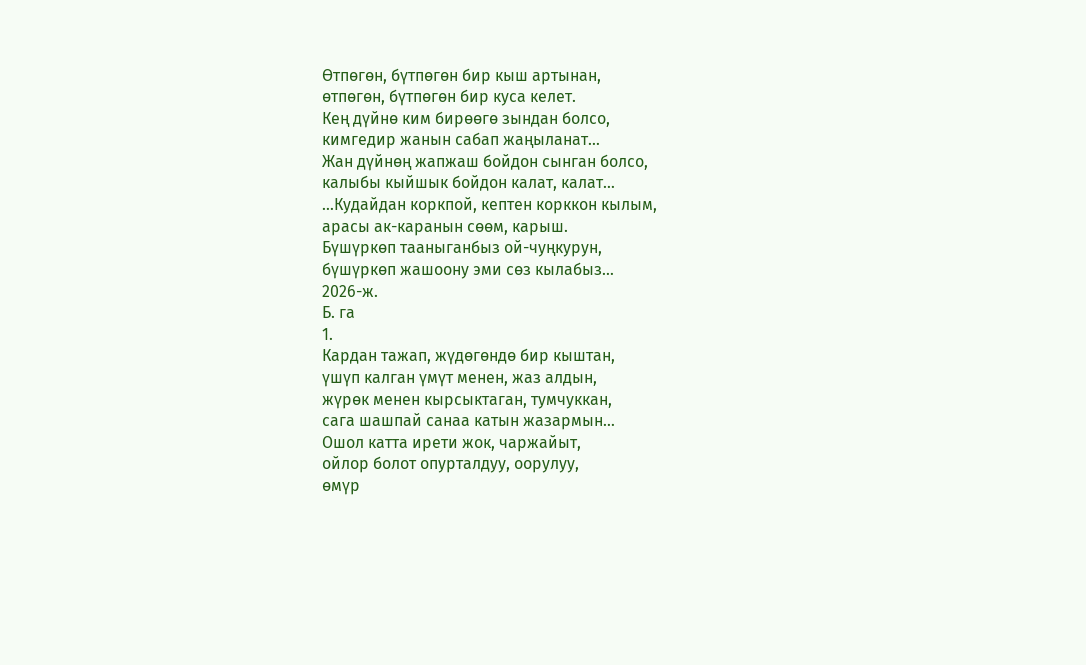Өтпөгөн, бүтпөгөн бир кыш артынан,
өтпөгөн, бүтпөгөн бир куса келет.
Кең дүйнө ким бирөөгө зындан болсо,
кимгедир жанын сабап жаңыланат…
Жан дүйнөң жапжаш бойдон сынган болсо,
калыбы кыйшык бойдон калат, калат…
…Кудайдан коркпой, кептен корккон кылым,
арасы ак-каранын сөөм, карыш.
Бүшүркөп тааныганбыз ой-чуңкурун,
бүшүркөп жашоону эми сөз кылабыз…
2026-ж.
Б. га
1.
Кардан тажап, жүдөгөндө бир кыштан,
үшүп калган үмүт менен, жаз алдын,
жүрөк менен кырсыктаган, тумчуккан,
сага шашпай санаа катын жазармын…
Ошол катта ирети жок, чаржайыт,
ойлор болот опурталдуу, оорулуу,
өмүр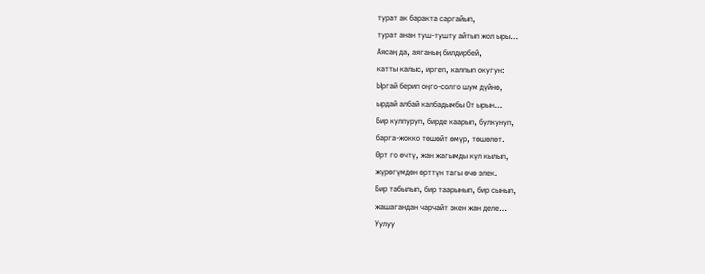турат ак баракта саргайып,
турат анан туш-тушту айтып жол ыры…
Аясаң да, аяганың билдирбей,
катты калыс, иргеп, калпып окугун:
Ыргай берип оңго-солго шум дүйнө,
ырдай албай калбадымбы От ырын…
Бир кулпуруп, бирде каарып, булкунуп,
барга-жокко төшөйт өмүр, төшөлөт.
Өрт го өчтү, жан жагымды күл кылып,
жүрөгүмдөн өрттүн тагы өчө элек.
Бир табылып, бир таарынып, бир сынып,
жашагандан чарчайт экен жан деле…
Уулуу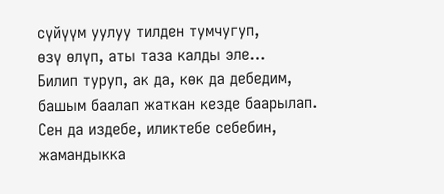сүйүүм уулуу тилден тумчугуп,
өзү өлүп, аты таза калды эле…
Билип туруп, ак да, көк да дебедим,
башым баалап жаткан кезде баарылап.
Сен да издебе, иликтебе себебин,
жамандыкка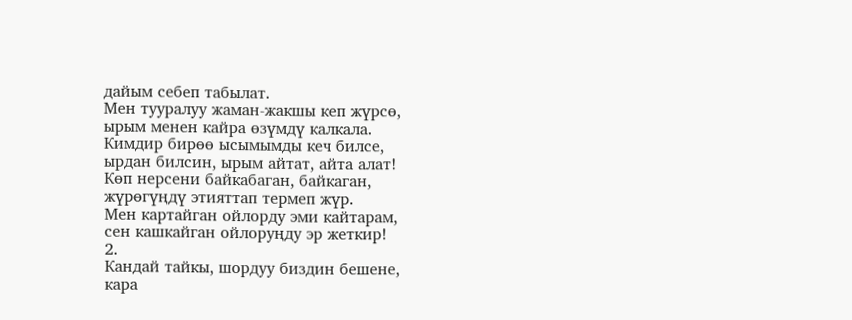дайым себеп табылат.
Мен тууралуу жаман-жакшы кеп жүрсө,
ырым менен кайра өзүмдү калкала.
Кимдир бирөө ысымымды кеч билсе,
ырдан билсин, ырым айтат, айта алат!
Көп нерсени байкабаган, байкаган,
жүрөгүңдү этияттап термеп жүр.
Мен картайган ойлорду эми кайтарам,
сен кашкайган ойлоруңду эр жеткир!
2.
Кандай тайкы, шордуу биздин бешене,
кара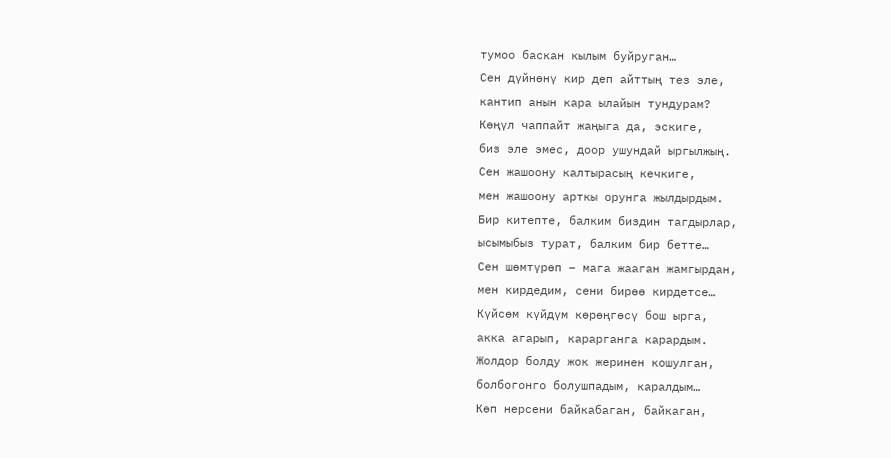тумоо баскан кылым буйруган…
Сен дүйнөнү кир деп айттың тез эле,
кантип анын кара ылайын тундурам?
Көңүл чаппайт жаңыга да, эскиге,
биз эле эмес, доор ушундай ыргылжың.
Сен жашоону калтырасың кечкиге,
мен жашоону арткы орунга жылдырдым.
Бир китепте, балким биздин тагдырлар,
ысымыбыз турат, балким бир бетте…
Сен шөмтүрөп – мага жааган жамгырдан,
мен кирдедим, сени бирөө кирдетсе…
Күйсөм күйдүм көрөңгөсү бош ырга,
акка агарып, карарганга карардым.
Жолдор болду жок жеринен кошулган,
болбогонго болушпадым, каралдым…
Көп нерсени байкабаган, байкаган,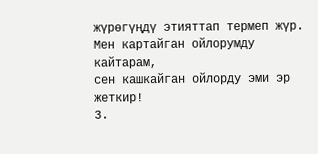жүрөгүңдү этияттап термеп жүр.
Мен картайган ойлорумду кайтарам,
сен кашкайган ойлорду эми эр жеткир!
3.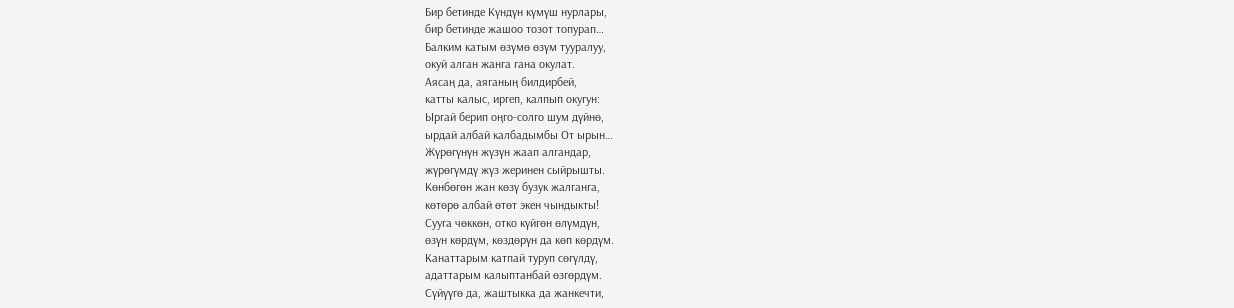Бир бетинде Күндүн күмүш нурлары,
бир бетинде жашоо тозот топурап…
Балким катым өзүмө өзүм тууралуу,
окуй алган жанга гана окулат.
Аясаң да, аяганың билдирбей,
катты калыс, иргеп, калпып окугун:
Ыргай берип оңго-солго шум дүйнө,
ырдай албай калбадымбы От ырын…
Жүрөгүнүн жүзүн жаап алгандар,
жүрөгүмдү жүз жеринен сыйрышты.
Көнбөгөн жан көзү бузук жалганга,
көтөрө албай өтөт экен чындыкты!
Сууга чөккөн, отко күйгөн өлүмдүн,
өзүн көрдүм, көздөрүн да көп көрдүм.
Канаттарым катпай туруп сөгүлдү,
адаттарым калыптанбай өзгөрдүм.
Сүйүүгө да, жаштыкка да жанкечти,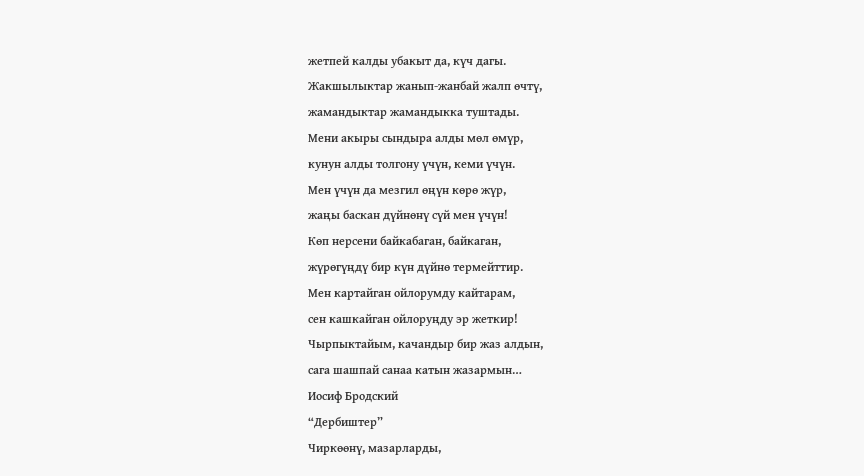жетпей калды убакыт да, күч дагы.
Жакшылыктар жанып-жанбай жалп өчтү,
жамандыктар жамандыкка туштады.
Мени акыры сындыра алды мөл өмүр,
кунун алды толгону үчүн, кеми үчүн.
Мен үчүн да мезгил өңүн көрө жүр,
жаңы баскан дүйнөнү сүй мен үчүн!
Көп нерсени байкабаган, байкаган,
жүрөгүңдү бир күн дүйнө термейттир.
Мен картайган ойлорумду кайтарам,
сен кашкайган ойлоруңду эр жеткир!
Чырпыктайым, качандыр бир жаз алдын,
сага шашпай санаа катын жазармын…
Иосиф Бродский
“Дербиштер”
Чиркөөнү, мазарларды,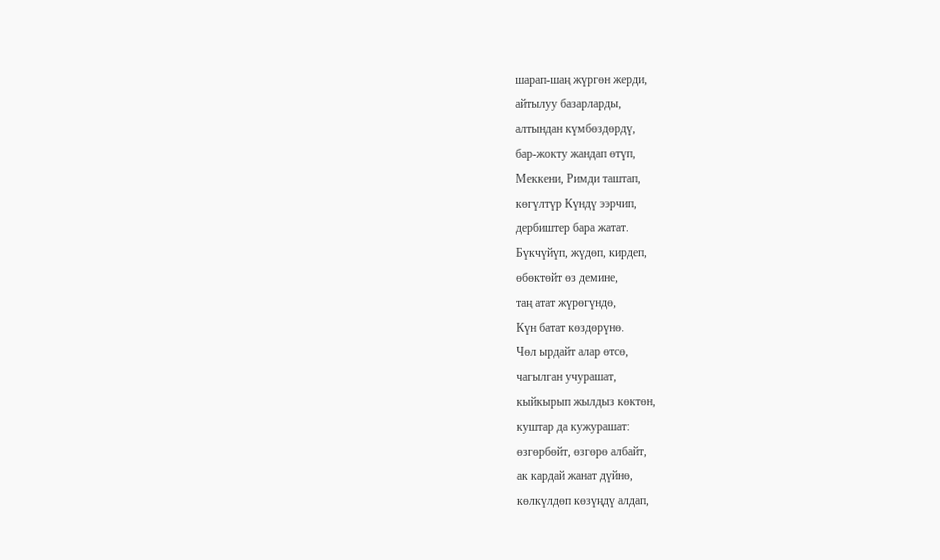шарап-шаң жүргөн жерди,
айтылуу базарларды,
алтындан күмбөздөрдү,
бар-жокту жандап өтүп,
Меккени, Римди таштап,
көгүлтүр Күндү ээрчип,
дербиштер бара жатат.
Бүкчүйүп, жүдөп, кирдеп,
өбөктөйт өз демине,
таң атат жүрөгүндө,
Күн батат көздөрүнө.
Чөл ырдайт алар өтсө,
чагылган учурашат,
кыйкырып жылдыз көктөн,
куштар да кужурашат:
өзгөрбөйт, өзгөрө албайт,
ак кардай жанат дүйнө,
көлкүлдөп көзүңдү алдап,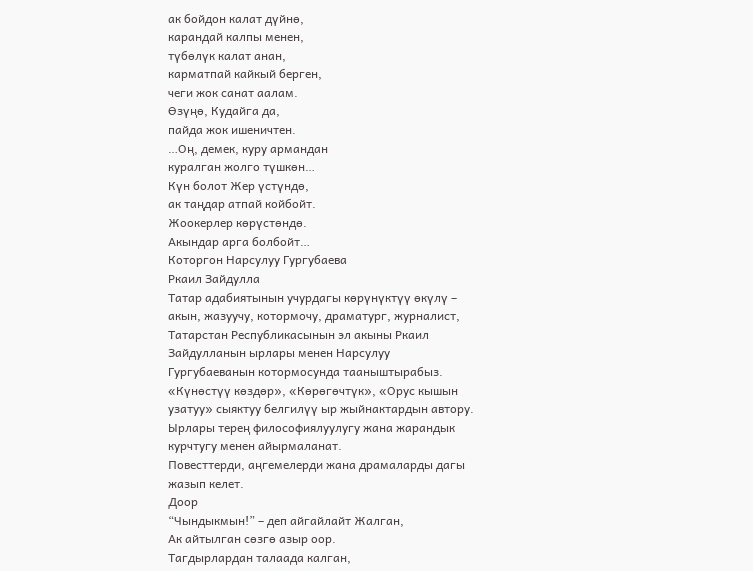ак бойдон калат дүйнө,
карандай калпы менен,
түбөлүк калат анан,
карматпай кайкый берген,
чеги жок санат аалам.
Өзүңө, Кудайга да,
пайда жок ишеничтен.
…Оң, демек, куру армандан
куралган жолго түшкөн…
Күн болот Жер үстүндө,
ак таңдар атпай койбойт.
Жоокерлер көрүстөндө.
Акындар арга болбойт…
Которгон Нарсулуу Гургубаева
Ркаил Зайдулла
Татар адабиятынын учурдагы көрүнүктүү өкүлү – акын, жазуучу, котормочу, драматург, журналист, Татарстан Республикасынын эл акыны Ркаил Зайдулланын ырлары менен Нарсулуу Гургубаеванын котормосунда тааныштырабыз.
«Күнөстүү көздөр», «Көрөгөчтүк», «Орус кышын узатуу» сыяктуу белгилүү ыр жыйнактардын автору. Ырлары терең философиялуулугу жана жарандык курчтугу менен айырмаланат.
Повесттерди, аңгемелерди жана драмаларды дагы жазып келет.
Доор
“Чындыкмын!” – деп айгайлайт Жалган,
Ак айтылган сөзгө азыр оор.
Тагдырлардан талаада калган,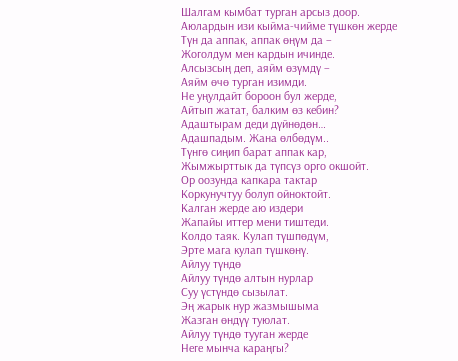Шалгам кымбат турган арсыз доор.
Аюлардын изи кыйма-чийме түшкөн жерде
Түн да аппак, аппак өңүм да –
Жоголдум мен кардын ичинде.
Алсызсың деп, аяйм өзүмдү –
Аяйм өчө турган изимди.
Не уңулдайт бороон бул жерде,
Айтып жатат, балким өз кебин?
Адаштырам деди дүйнөдөн…
Адашпадым. Жана өлбөдүм..
Түнгө сиңип барат аппак кар,
Жымжырттык да түпсүз орго окшойт.
Ор оозунда капкара тактар
Коркунучтуу болуп ойноктойт.
Калган жерде аю издери
Жапайы иттер мени тиштеди.
Колдо таяк. Кулап түшпөдүм,
Эрте мага кулап түшкөнү.
Айлуу түндө
Айлуу түндө алтын нурлар
Суу үстүндө сызылат.
Эң жарык нур жазмышыма
Жазган өндүү туюлат.
Айлуу түндө тууган жерде
Неге мынча караңгы?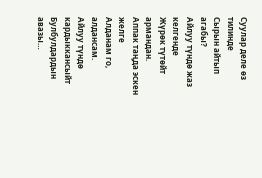Суулар деле өз тилинде
Сырын айтып агабы?
Айлуу түндө жаз келгенде
Жүрөк түтөйт армандан.
Аппак таңда эскен желге
Алданам го, алдансам.
Айлуу түндө кардыккансыйт
Булбулдардын авазы…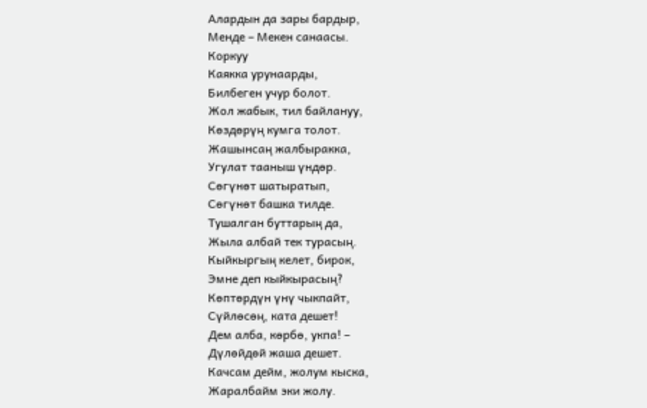Алардын да зары бардыр,
Менде – Мекен санаасы.
Коркуу
Каякка урунаарды,
Билбеген учур болот.
Жол жабык, тил байлануу,
Көздөрүң кумга толот.
Жашынсаң жалбыракка,
Угулат тааныш үндөр.
Сөгүнөт шатыратып,
Сөгүнөт башка тилде.
Тушалган буттарың да,
Жыла албай тек турасың.
Кыйкыргың келет, бирок,
Эмне деп кыйкырасың?
Көптөрдүн үнү чыкпайт,
Сүйлөсөң, ката дешет!
Дем алба, көрбө, укпа! –
Дүлөйдөй жаша дешет.
Качсам дейм, жолум кыска,
Жаралбайм эки жолу.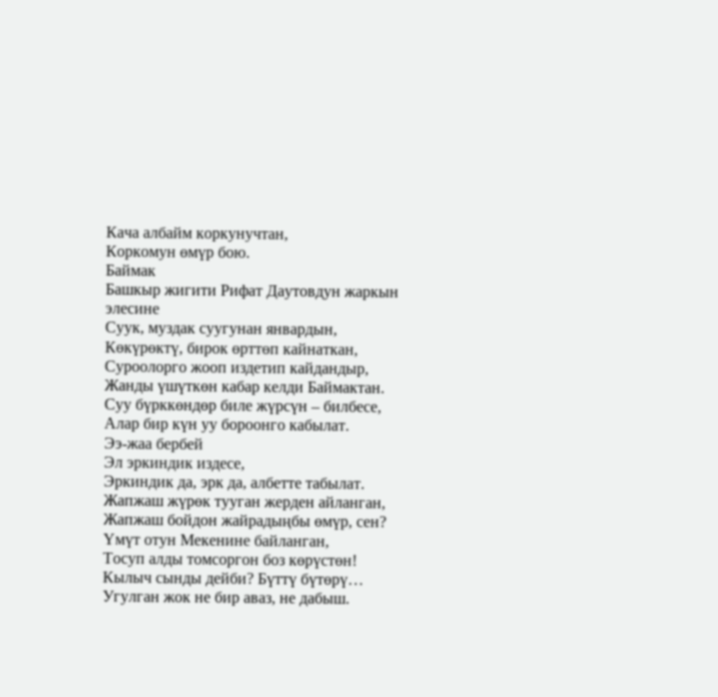Кача албайм коркунучтан,
Коркомун өмүр бою.
Баймак
Башкыр жигити Рифат Даутовдун жаркын элесине
Суук, муздак суугунан январдын,
Көкүрөктү, бирок өрттөп кайнаткан,
Суроолорго жооп издетип кайдандыр,
Жанды үшүткөн кабар келди Баймактан.
Суу бүрккөндөр биле жүрсүн – билбесе,
Алар бир күн уу бороонго кабылат.
Ээ-жаа бербей
Эл эркиндик издесе,
Эркиндик да, эрк да, албетте табылат.
Жапжаш жүрөк тууган жерден айланган,
Жапжаш бойдон жайрадыңбы өмүр, сен?
Үмүт отун Мекенине байланган,
Тосуп алды томсоргон боз көрүстөн!
Кылыч сынды дейби? Бүттү бүтөрү…
Угулган жок не бир аваз, не дабыш.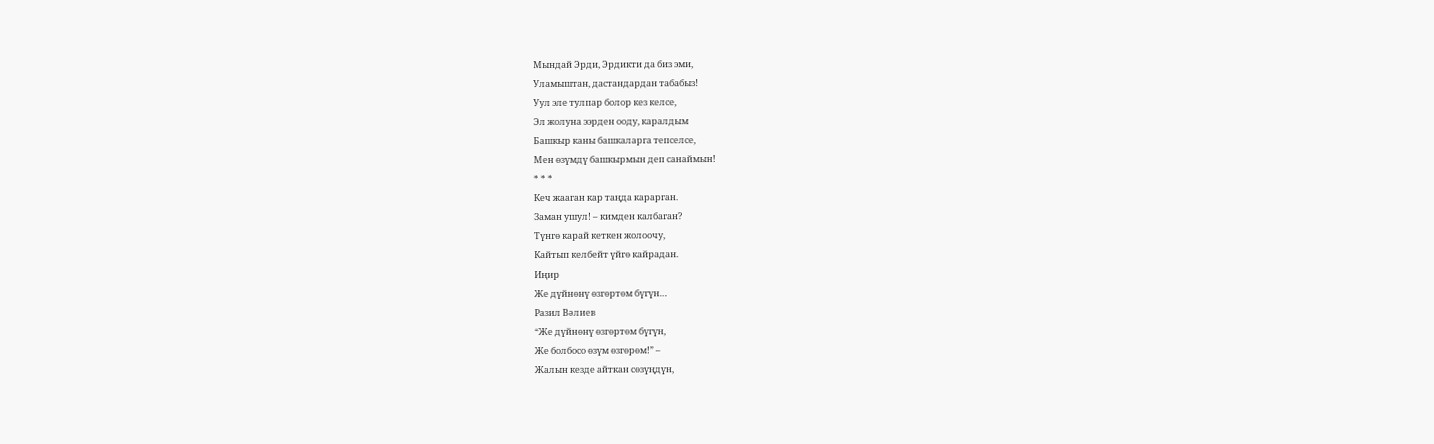Мындай Эрди, Эрдикти да биз эми,
Уламыштан, дастандардан табабыз!
Уул эле тулпар болор кез келсе,
Эл жолуна ээрден ооду, каралдым
Башкыр каны башкаларга тепселсе,
Мен өзүмдү башкырмын деп санаймын!
* * *
Кеч жааган кар таңда карарган.
Заман ушул! – кимден калбаган?
Түнгө карай кеткен жолоочу,
Кайтып келбейт үйгө кайрадан.
Иңир
Же дүйнөнү өзгөртөм бүгүн…
Разил Вәлиев
“Же дүйнөнү өзгөртөм бүгүн,
Же болбосо өзүм өзгөрөм!” –
Жалын кезде айткан сөзүңдүн,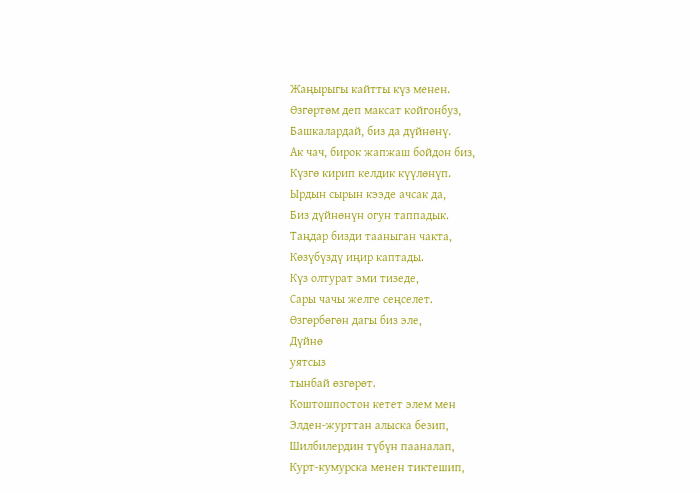Жаңырыгы кайтты күз менен.
Өзгөртөм деп максат койгонбуз,
Башкалардай, биз да дүйнөнү.
Ак чач, бирок жапжаш бойдон биз,
Күзгө кирип келдик күүлөнүп.
Ырдын сырын кээде ачсак да,
Биз дүйнөнүн огун таппадык.
Таңдар бизди тааныган чакта,
Көзүбүздү иңир каптады.
Күз олтурат эми тизеде,
Сары чачы желге сеңселет.
Өзгөрбөгөн дагы биз эле,
Дүйнө
уятсыз
тынбай өзгөрөт.
Коштошпостон кетет элем мен
Элден-журттан алыска безип,
Шилбилердин түбүн пааналап,
Курт-кумурска менен тиктешип,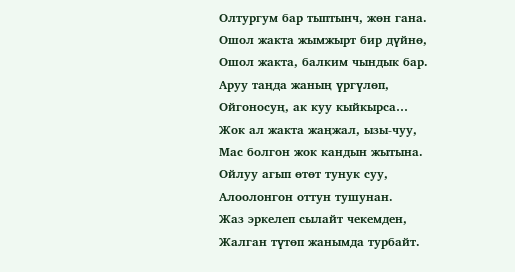Олтургум бар тыптынч, жөн гана.
Ошол жакта жымжырт бир дүйнө,
Ошол жакта, балким чындык бар.
Аруу таңда жаның үргүлөп,
Ойгоносуң, ак куу кыйкырса…
Жок ал жакта жаңжал, ызы-чуу,
Мас болгон жок кандын жытына.
Ойлуу агып өтөт тунук суу,
Алоолонгон оттун тушунан.
Жаз эркелеп сылайт чекемден,
Жалган түтөп жанымда турбайт.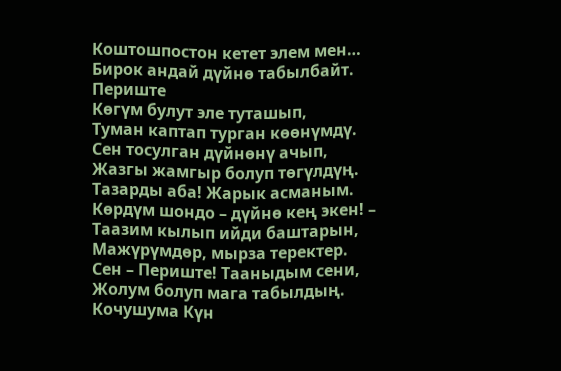Коштошпостон кетет элем мен…
Бирок андай дүйнө табылбайт.
Периште
Көгүм булут эле туташып,
Туман каптап турган көөнүмдү.
Сен тосулган дүйнөнү ачып,
Жазгы жамгыр болуп төгүлдүң.
Тазарды аба! Жарык асманым.
Көрдүм шондо – дүйнө кең экен! –
Таазим кылып ийди баштарын,
Мажүрүмдөр, мырза теректер.
Сен – Периште! Тааныдым сени,
Жолум болуп мага табылдың.
Кочушума Күн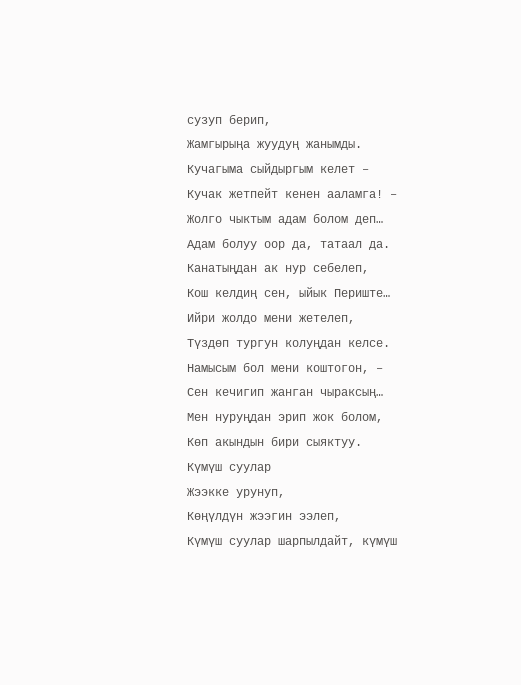сузуп берип,
Жамгырыңа жуудуң жанымды.
Кучагыма сыйдыргым келет –
Кучак жетпейт кенен ааламга! –
Жолго чыктым адам болом деп…
Адам болуу оор да, татаал да.
Канатыңдан ак нур себелеп,
Кош келдиң сен, ыйык Периште…
Ийри жолдо мени жетелеп,
Түздөп тургун колуңдан келсе.
Намысым бол мени коштогон, –
Сен кечигип жанган чыраксың…
Мен нуруңдан эрип жок болом,
Көп акындын бири сыяктуу.
Күмүш суулар
Жээкке урунуп,
Көңүлдүн жээгин ээлеп,
Күмүш суулар шарпылдайт, күмүш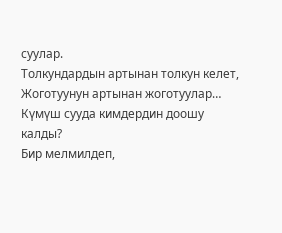суулар.
Толкундардын артынан толкун келет,
Жоготуунун артынан жоготуулар…
Күмүш сууда кимдердин доошу калды?
Бир мелмилдеп,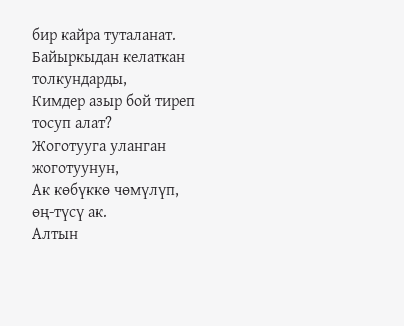бир кайра туталанат.
Байыркыдан келаткан толкундарды,
Кимдер азыр бой тиреп тосуп алат?
Жоготууга уланган жоготуунун,
Ак көбүккө чөмүлүп, өң-түсү ак.
Алтын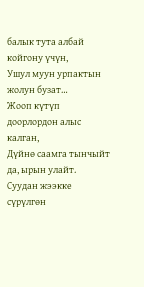балык тута албай койгону үчүн,
Ушул муун урпактын жолун бузат…
Жооп күтүп доорлордон алыс калган,
Дүйнө саамга тынчыйт да, ырын улайт.
Суудан жээкке сүрүлгөн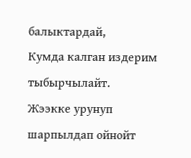балыктардай,
Кумда калган издерим тыбырчылайт.
Жээкке урунуп шарпылдап ойнойт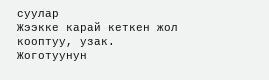суулар
Жээкке карай кеткен жол кооптуу, узак.
Жоготуунун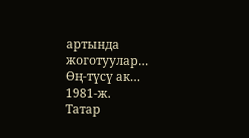артында жоготуулар…
Өң-түсү ак…
1981-ж.
Татар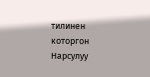тилинен которгон Нарсулуу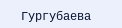Гургубаева